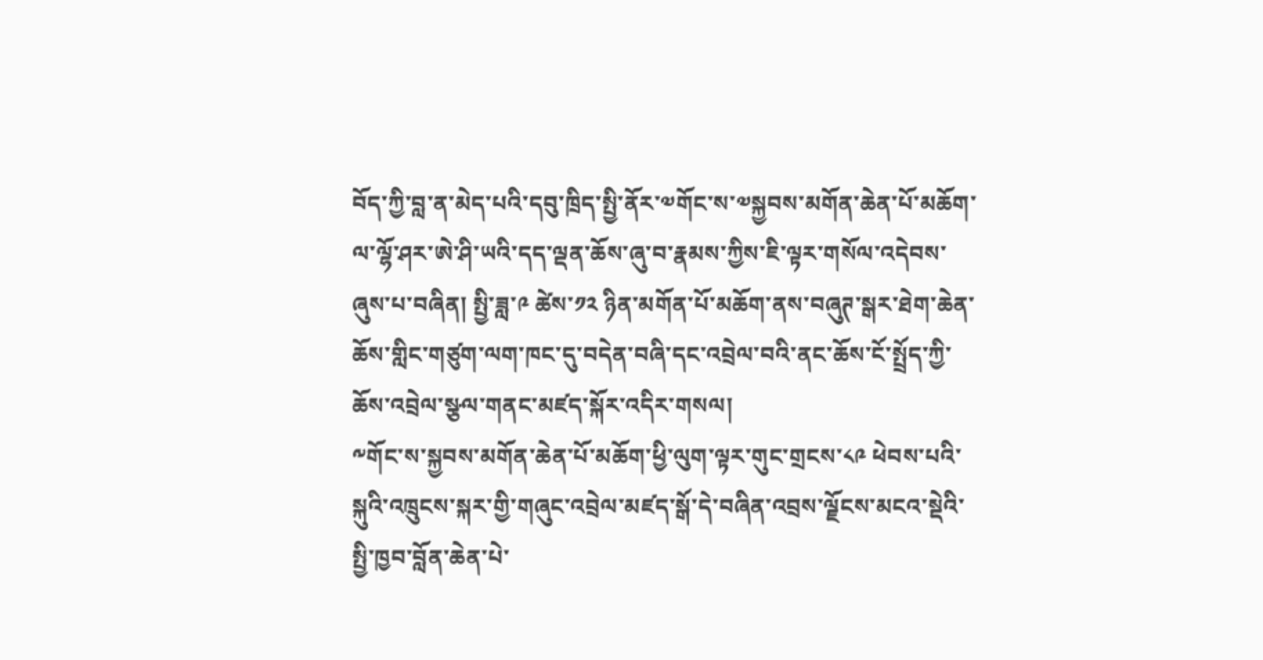བོད་ཀྱི་བླ་ན་མེད་པའི་དབུ་ཁྲིད་སྤྱི་ནོར་༧གོང་ས་༧སྐྱབས་མགོན་ཆེན་པོ་མཆོག་ལ་ལྷོ་ཤར་ཨེ་ཤི་ཡའི་དད་ལྡན་ཆོས་ཞུ་བ་རྣམས་ཀྱིས་ཇི་ལྟར་གསོལ་འདེབས་ཞུས་པ་བཞིན། སྤྱི་ཟླ་༩ ཚེས་༡༢ ཉིན་མགོན་པོ་མཆོག་ནས་བཞུཊ་སྒར་ཐེག་ཆེན་ཆོས་གླིང་གཙུག་ལག་ཁང་དུ་བདེན་བཞི་དང་འབྲེལ་བའི་ནང་ཆོས་ངོ་སྤྲོད་ཀྱི་ཆོས་འབྲེལ་སྩལ་གནང་མཛད་སྐོར་འདིར་གསལ།
༸གོང་ས་སྐྱབས་མགོན་ཆེན་པོ་མཆོག་ཕྱི་ལུག་ལྟར་གུང་གྲངས་༨༩ ཕེབས་པའི་སྐུའི་འཁྲུངས་སྐར་གྱི་གཞུང་འབྲེལ་མཛད་སྒོ་དེ་བཞིན་འབྲས་ལྗོངས་མངའ་སྡེའི་སྤྱི་ཁྱབ་བློན་ཆེན་པེ་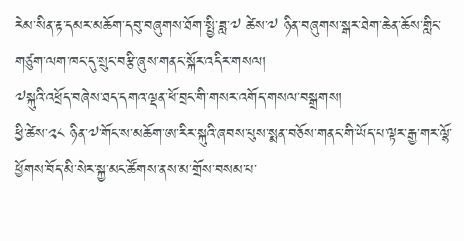རེམ་སིན་རྟ་དམར་མཆོག་དབུ་བཞུགས་ཐོག་སྤྱི་ཟླ་༧ ཚེས་༧ ཉིན་བཞུགས་སྒར་ཐེག་ཆེན་ཆོས་གླིང་གཙུག་ལག་ཁང་དུ་སྲུང་བརྩི་ཞུས་གནང་སྐོར་འདིར་གསལ།
༧སྐུའི་འཕྲོད་བཞེས་ཐད་དགའ་ལྡན་ཕོ་བྲང་གི་གསར་འགོད་གསལ་བསྒྲགས།
ཕྱི་ཚེས་༢༨ ཉིན་༧་གོང་ས་མཆོག་ཨ་རིར་སྐུའི་ཞབས་པུས་སྨན་བཅོས་གནང་གི་ཡོད་པ་ལྟར་རྒྱ་གར་ལྷོ་ཕྱོགས་བོད་མི་སེར་སྐྱ་མང་ཚོགས་ནས་མ་གྲོས་བསམ་པ་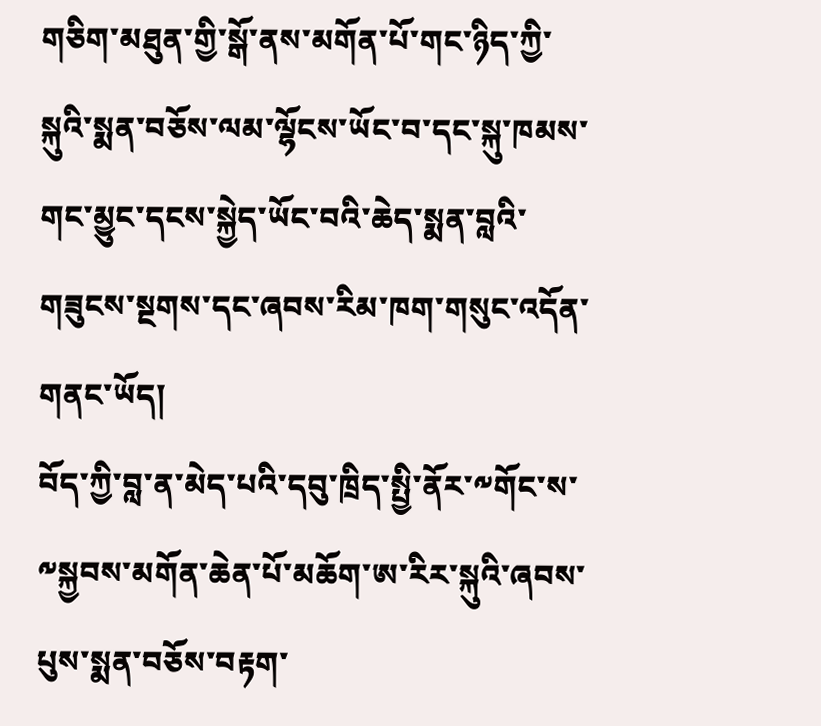གཅིག་མཐུན་གྱི་སྒོ་ནས་མགོན་པོ་གང་ཉིད་ཀྱི་སྐུའི་སྨན་བཅོས་ལམ་ལྷོངས་ཡོང་བ་དང་སྐུ་ཁམས་གང་མྱུང་དངས་སྐྱེད་ཡོང་བའི་ཆེད་སྨན་བླའི་གཟུངས་སྔགས་དང་ཞབས་རིམ་ཁག་གསུང་འདོན་གནང་ཡོད།
བོད་ཀྱི་བླ་ན་མེད་པའི་དབུ་ཁྲིད་སྤྱི་ནོར་༸གོང་ས་༸སྐྱབས་མགོན་ཆེན་པོ་མཆོག་ཨ་རིར་སྐུའི་ཞབས་པུས་སྨན་བཅོས་བརྟག་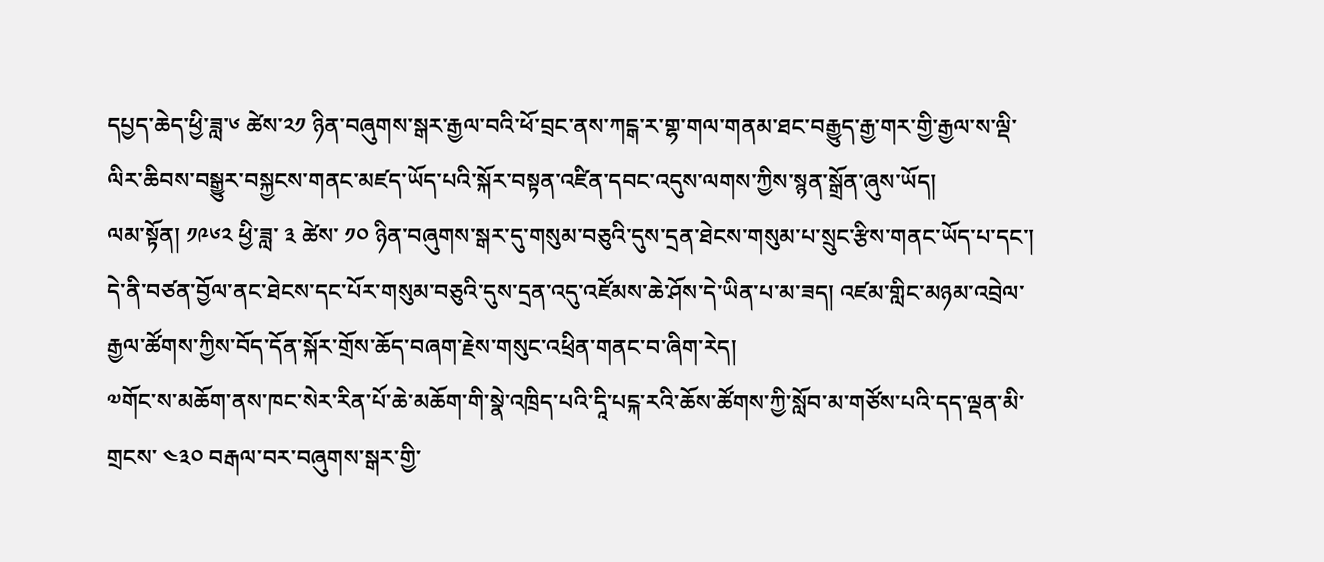དཔྱད་ཆེད་ཕྱི་ཟླ་༦ ཚེས་༢༡ ཉིན་བཞུགས་སྒར་རྒྱལ་བའི་ཕོ་བྲང་ནས་ཀངྒ་ར་གྷ་གལ་གནམ་ཐང་བརྒྱུད་རྒྱ་གར་གྱི་རྒྱལ་ས་ལྡི་ལིར་ཆིབས་བསྒྱུར་བསྐྱངས་གནང་མཛད་ཡོད་པའི་སྐོར་བསྟན་འཛིན་དབང་འདུས་ལགས་ཀྱིས་སྙན་སྒྲོན་ཞུས་ཡོད།
ལམ་སྟོན། ༡༩༦༢ ཕྱི་ཟླ་ ༣ ཚེས་ ༡༠ ཉིན་བཞུགས་སྒར་དུ་གསུམ་བཅུའི་དུས་དྲན་ཐེངས་གསུམ་པ་སྲུང་རྩིས་གནང་ཡོད་པ་དང་། དེ་ནི་བཙན་བྱོལ་ནང་ཐེངས་དང་པོར་གསུམ་བཅུའི་དུས་དྲན་འདུ་འཛོམས་ཆེ་ཤོས་དེ་ཡིན་པ་མ་ཟད། འཛམ་གླིང་མཉམ་འབྲེལ་རྒྱལ་ཚོགས་ཀྱིས་བོད་དོན་སྐོར་གྲོས་ཆོད་བཞག་རྗེས་གསུང་འཕྲིན་གནང་བ་ཞིག་རེད།
༧གོང་ས་མཆོག་ནས་ཁང་སེར་རིན་པོ་ཆེ་མཆོག་གི་སྣེ་འཁྲིད་པའི་དཱི་པངྐ་རའི་ཆོས་ཚོགས་ཀྱི་སློབ་མ་གཙོས་པའི་དད་ལྡན་མི་གྲངས་ ༤༣༠ བརྒལ་བར་བཞུགས་སྒར་གྱི་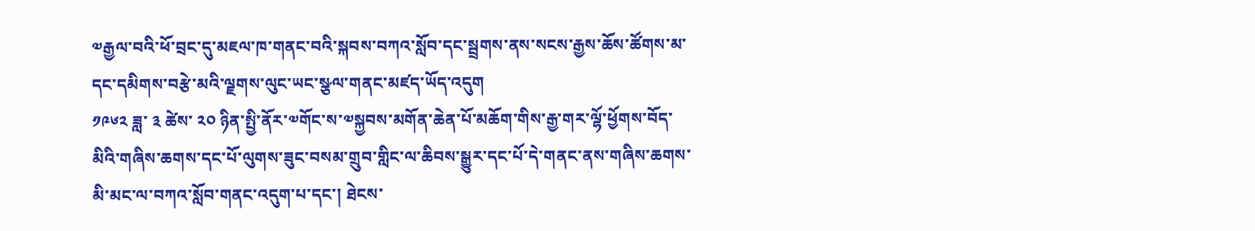༧རྒྱལ་བའི་ཕོ་བྲང་དུ་མཇལ་ཁ་གནང་བའི་སྐབས་བཀའ་སློབ་དང་སྦྲགས་ནས་སངས་རྒྱས་ཆོས་ཚོགས་མ་དང་དམིགས་བརྩེ་མའི་ལྗགས་ལུང་ཡང་སྩལ་གནང་མཛད་ཡོད་འདུག
༡༩༦༢ ཟླ་ ༣ ཚེས་ ༢༠ ཉིན་སྤྱི་ནོར་༧གོང་ས་༧སྐྱབས་མགོན་ཆེན་པོ་མཆོག་གིས་རྒྱ་གར་ལྷོ་ཕྱོགས་བོད་མིའི་གཞིས་ཆགས་དང་པོ་ལུགས་ཟུང་བསམ་གྲུབ་གླིང་ལ་ཆིབས་སྒྱུར་དང་པོ་དེ་གནང་ནས་གཞིས་ཆགས་མི་མང་ལ་བཀའ་སློབ་གནང་འདུག་པ་དང་། ཐེངས་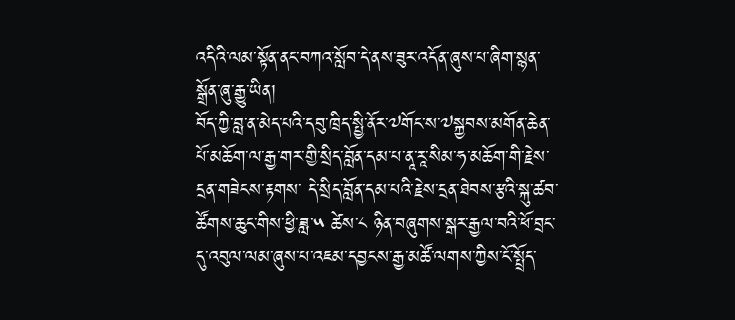འདིའི་ལམ་སྟོན་ནང་བཀའ་སློབ་དེ་ནས་ཟུར་འདོན་ཞུས་པ་ཞིག་སྙན་སྒྲོན་ཞུ་རྒྱུ་ཡིན།
བོད་ཀྱི་བླ་ན་མེད་པའི་དབུ་ཁྲིད་སྤྱི་ནོར་༧གོང་ས་༧སྐྱབས་མགོན་ཆེན་པོ་མཆོག་ལ་རྒྱ་གར་གྱི་སྲིད་བློན་དམ་པ་ནཱ་རཱ་སིམ་ཧ་མཆོག་གི་རྗེས་དྲན་གཟེངས་རྟགས་ དེ་སྲིད་བློན་དམ་པའི་རྗེས་དྲན་ཐེབས་རྩའི་སྐུ་ཚབ་ཚོགས་ཆུང་གིས་ཕྱི་ཟླ་༥ ཚེས་༨ ཉིན་བཞུགས་སྒར་རྒྱལ་བའི་ཕོ་བྲང་དུ་འབུལ་ལམ་ཞུས་པ་འཇམ་དབྱངས་རྒྱ་མཚོ་ལགས་ཀྱིས་ངོ་སྤྲོད་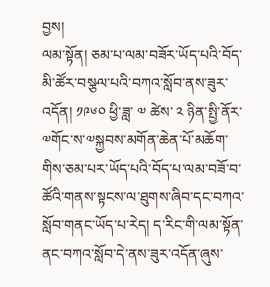བྱས།
ལམ་སྟོན། ཅམ་པ་ལམ་བཟོར་ཡོད་པའི་བོད་མི་ཚོར་བསྩལ་པའི་བཀའ་སློབ་ནས་ཟུར་འདོན། ༡༩༦༠ ཕྱི་ཟླ་ ༧ ཚེས་ ༢ ཉིན་སྤྱི་ནོར་༧གོང་ས་༧སྐྱབས་མགོན་ཆེན་པོ་མཆོག་གིས་ཅམ་པར་ཡོད་པའི་བོད་པ་ལམ་བཟོ་བ་ཚོའི་གནས་སྟངས་ལ་ཐུགས་ཞིབ་དང་བཀའ་སློབ་གནང་ཡོད་པ་རེད། ད་རིང་གི་ལམ་སྟོན་ནང་བཀའ་སློབ་དེ་ནས་ཟུར་འདོན་ཞུས་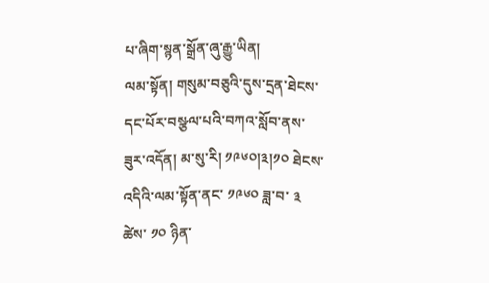པ་ཞིག་སྙན་སྒྲོན་ཞུ་རྒྱུ་ཡིན།
ལམ་སྟོན། གསུམ་བཅུའི་དུས་དྲན་ཐེངས་དང་པོར་བསྩལ་པའི་བཀའ་སློབ་ནས་ཟུར་འདོན། མ་སུ་རི། ༡༩༦༠།༣།༡༠ ཐེངས་འདིའི་ལམ་སྟོན་ནང་ ༡༩༦༠ ཟླ་བ་ ༣ ཚེས་ ༡༠ ཉིན་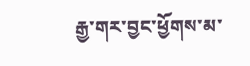རྒྱ་གར་བྱང་ཕྱོགས་མ་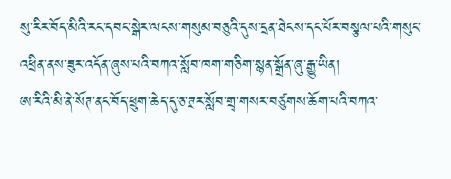སུ་རིར་བོད་མིའི་རང་དབང་སྒེར་ལངས་གསུམ་བཅུའི་དུས་དྲན་ཐེངས་དང་པོར་བསྩལ་པའི་གསུང་འཕྲིན་ནས་ཟུར་འདོན་ཞུས་པའི་བཀའ་སློབ་ཁག་གཅིག་སྙན་སྒྲོན་ཞུ་རྒྱུ་ཡིན།
ཨ་རིའི་མི་ནེ་སོཊ་ནང་བོད་ཕྲུག་ཆེད་དུ་ཅ་ཊྲར་སློབ་གྲྭ་གསར་བཙུགས་ཆོག་པའི་བཀའ་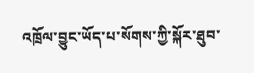འཁྲོལ་བྱུང་ཡོད་པ་སོགས་ཀྱི་སྐོར་ཐུབ་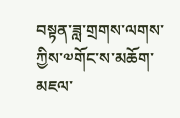བསྟན་ཟླ་གྲགས་ལགས་ཀྱིས་༧གོང་ས་མཆོག་མཇལ་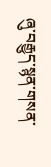ཞུ་བརྒྱུད་སྙན་གསན་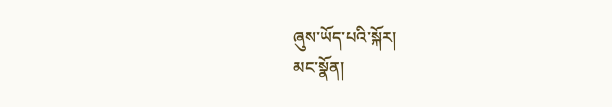ཞུས་ཡོད་པའི་སྐོར།
མང་སྣོན།